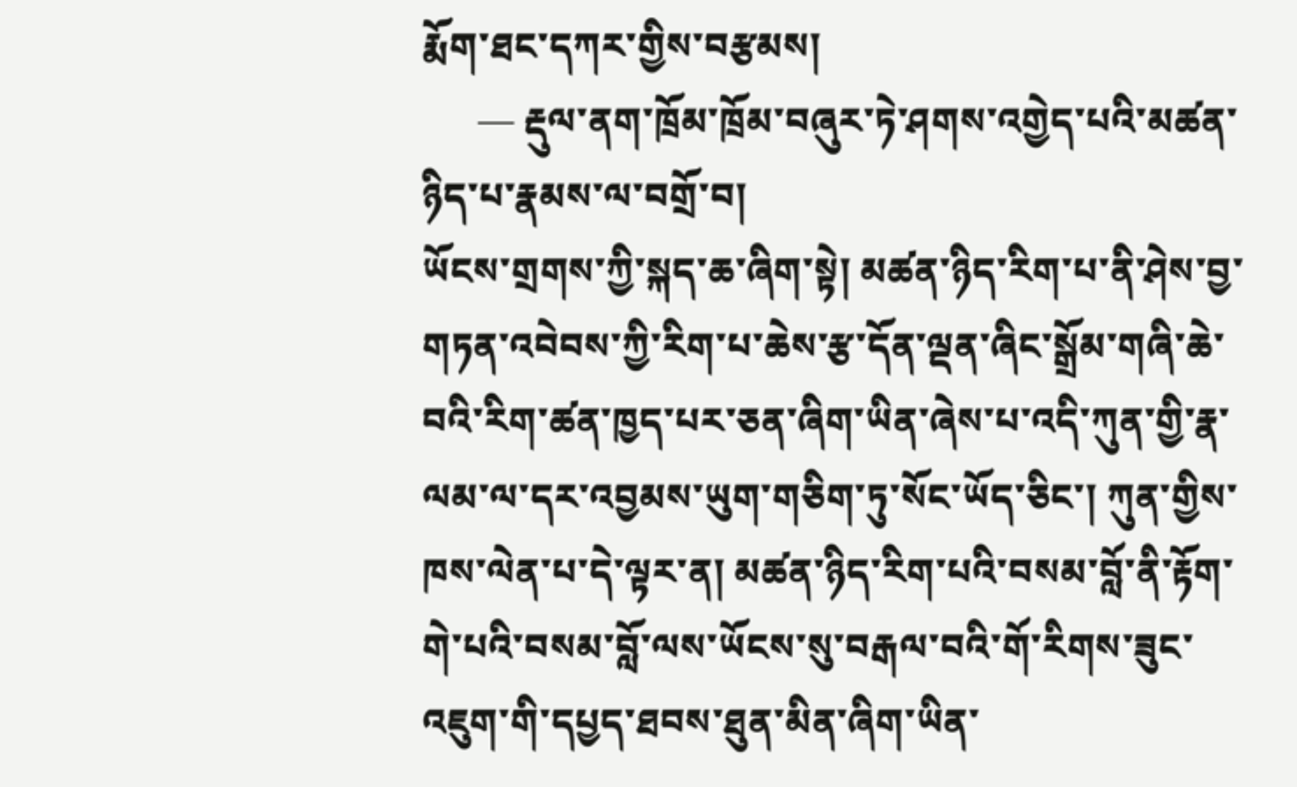རྨོག་ཐང་དཀར་གྱིས་བརྩམས།
      — རྡུལ་ནག་ཁྲོམ་ཁྲོམ་བཞུར་ཏེ་ཤགས་འགྱེད་པའི་མཚན་ཉིད་པ་རྣམས་ལ་བགྲོ་བ།
ཡོངས་གྲགས་ཀྱི་སྐད་ཆ་ཞིག་སྟེ། མཚན་ཉིད་རིག་པ་ནི་ཤེས་བྱ་གཏན་འབེབས་ཀྱི་རིག་པ་ཆེས་རྩ་དོན་ལྡན་ཞིང་སྒྲོམ་གཞི་ཆེ་བའི་རིག་ཚན་ཁྱད་པར་ཅན་ཞིག་ཡིན་ཞེས་པ་འདི་ཀུན་གྱི་རྣ་ལམ་ལ་དར་འབྱམས་ཡུག་གཅིག་ཏུ་སོང་ཡོད་ཅིང་། ཀུན་གྱིས་ཁས་ལེན་པ་དེ་ལྟར་ན། མཚན་ཉིད་རིག་པའི་བསམ་བློ་ནི་རྟོག་གེ་པའི་བསམ་བློ་ལས་ཡོངས་སུ་བརྒལ་བའི་གོ་རིགས་ཟུང་འཇུག་གི་དཔྱད་ཐབས་ཐུན་མིན་ཞིག་ཡིན་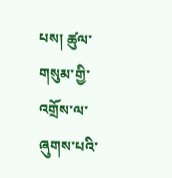པས། ཚུལ་གསུམ་གྱི་འགྲོས་ལ་ཞུགས་པའི་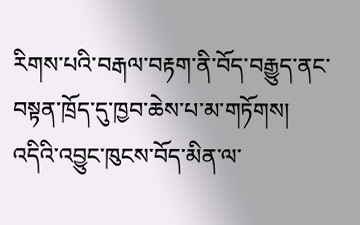རིགས་པའི་བརྒལ་བརྟག་ནི་བོད་བརྒྱུད་ནང་བསྟན་ཁྲོད་དུ་ཁྱབ་ཆེས་པ་མ་གཏོགས། འདིའི་འབྱུང་ཁུངས་བོད་མིན་ལ་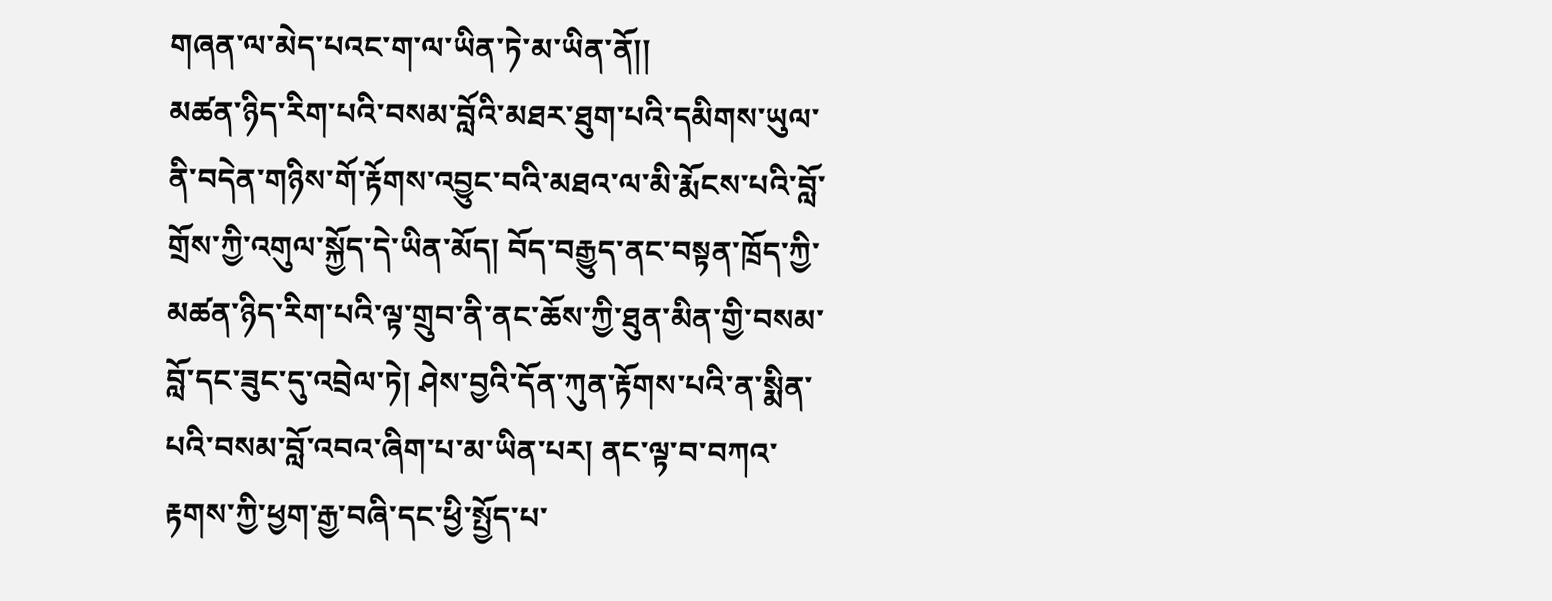གཞན་ལ་མེད་པའང་ག་ལ་ཡིན་ཏེ་མ་ཡིན་ནོ།།
མཚན་ཉིད་རིག་པའི་བསམ་བློའི་མཐར་ཐུག་པའི་དམིགས་ཡུལ་ནི་བདེན་གཉིས་གོ་རྟོགས་འབྱུང་བའི་མཐའ་ལ་མི་རྨོངས་པའི་བློ་གྲོས་ཀྱི་འགུལ་སྐྱོད་དེ་ཡིན་མོད། བོད་བརྒྱུད་ནང་བསྟན་ཁྲོད་ཀྱི་མཚན་ཉིད་རིག་པའི་ལྟ་གྲུབ་ནི་ནང་ཆོས་ཀྱི་ཐུན་མིན་གྱི་བསམ་བློ་དང་ཟུང་དུ་འབྲེལ་ཏེ། ཤེས་བྱའི་དོན་ཀུན་རྟོགས་པའི་ན་སྨིན་པའི་བསམ་བློ་འབའ་ཞིག་པ་མ་ཡིན་པར། ནང་ལྟ་བ་བཀའ་རྟགས་ཀྱི་ཕྱག་རྒྱ་བཞི་དང་ཕྱི་སྤྱོད་པ་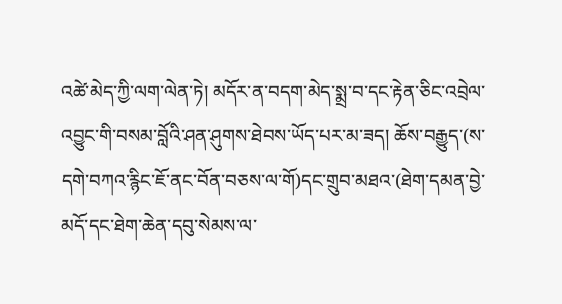འཚེ་མེད་ཀྱི་ལག་ལེན་ཏེ། མདོར་ན་བདག་མེད་སྨྲ་བ་དང་རྟེན་ཅིང་འབྲེལ་འབྱུང་གི་བསམ་བློའི་ཤན་ཤུགས་ཐེབས་ཡོད་པར་མ་ཟད། ཆོས་བརྒྱུད་(ས་དགེ་བཀའ་རྙིང་ཇོ་ནང་བོན་བཅས་ལ་གོ)དང་གྲུབ་མཐའ་(ཐེག་དམན་བྱེ་མདོ་དང་ཐེག་ཆེན་དབུ་སེམས་ལ་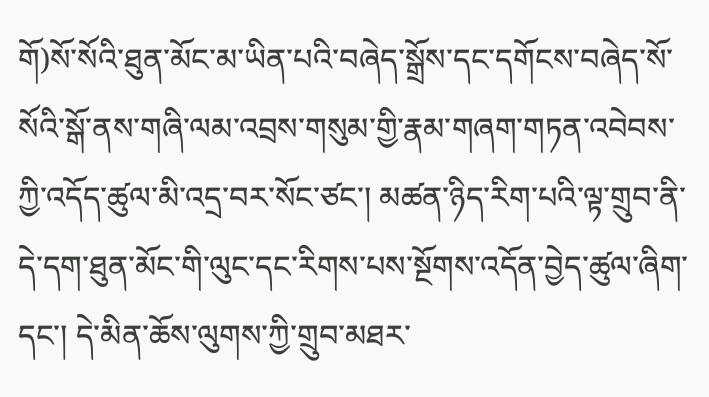གོ)སོ་སོའི་ཐུན་མོང་མ་ཡིན་པའི་བཞེད་སྒྲོས་དང་དགོངས་བཞེད་སོ་སོའི་སྒོ་ནས་གཞི་ལམ་འབྲས་གསུམ་གྱི་རྣམ་གཞག་གཏན་འབེབས་ཀྱི་འདོད་ཚུལ་མི་འདྲ་བར་སོང་ཙང་། མཚན་ཉིད་རིག་པའི་ལྟ་གྲུབ་ནི་དེ་དག་ཐུན་མོང་གི་ལུང་དང་རིགས་པས་སྔོགས་འདོན་བྱེད་ཚུལ་ཞིག་དང་། དེ་མིན་ཆོས་ལུགས་ཀྱི་གྲུབ་མཐར་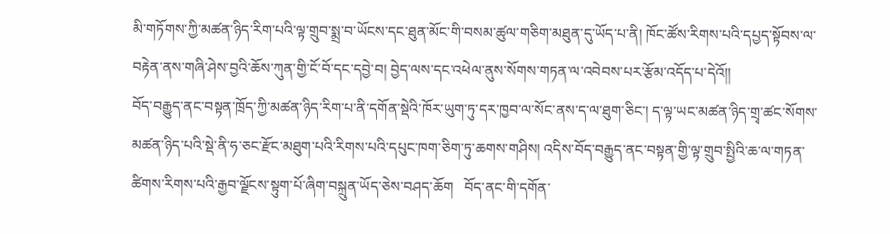མི་གཏོགས་ཀྱི་མཚན་ཉིད་རིག་པའི་ལྟ་གྲུབ་སྨྲ་བ་ཡོངས་དང་ཐུན་མོང་གི་བསམ་ཚུལ་གཅིག་མཐུན་དུ་ཡོད་པ་ནི། ཁོང་ཚོས་རིགས་པའི་དཔྱད་སྟོབས་ལ་བརྟེན་ནས་གཞི་ཤེས་བྱའི་ཆོས་ཀུན་གྱི་ངོ་བོ་དང་དབྱེ་བ། བྱེད་ལས་དང་འཕེལ་ནུས་སོགས་གཏན་ལ་འབེབས་པར་རྩོམ་འདོད་པ་དེའོ།།
བོད་བརྒྱུད་ནང་བསྟན་ཁྲོད་ཀྱི་མཚན་ཉིད་རིག་པ་ནི་དགོན་སྡེའི་ཁོར་ཡུག་ཏུ་དར་ཁྱབ་ལ་སོང་ནས་ད་ལ་ཐུག་ཅིང་། ད་ལྟ་ཡང་མཚན་ཉིད་གྲྭ་ཚང་སོགས་མཚན་ཉིད་པའི་སྡེ་ནི་ཧ་ཅང་རྫོང་མཐུག་པའི་རིགས་པའི་དཔུང་ཁག་ཅིག་ཏུ་ཆགས་གཤིས། འདིས་བོད་བརྒྱུད་ནང་བསྟན་གྱི་ལྟ་གྲུབ་སྤྱིའི་ཆ་ལ་གཏན་ཚིགས་རིགས་པའི་རྒྱབ་ལྗོངས་སྟུག་པོ་ཞིག་བསྐྲུན་ཡོད་ཅེས་བཤད་ཆོག   བོད་ནང་གི་དགོན་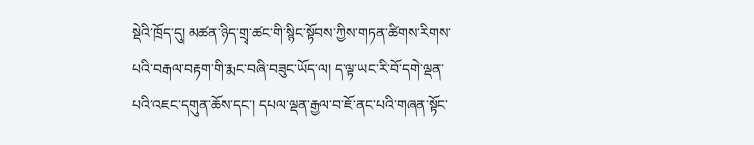སྡེའི་ཁྲོད་དུ། མཚན་ཉིད་གྲྭ་ཚང་གི་སྙིང་སྟོབས་ཀྱིས་གཏན་ཚིགས་རིགས་པའི་བརྒལ་བརྟག་གི་རྨང་བཞི་བཟུང་ཡོད་ལ། ད་ལྟ་ཡང་རི་བོ་དགེ་ལྡན་པའི་འཇང་དགུན་ཆོས་དང་། དཔལ་ལྡན་རྒྱལ་བ་ཇོ་ནང་པའི་གཞན་སྟོང་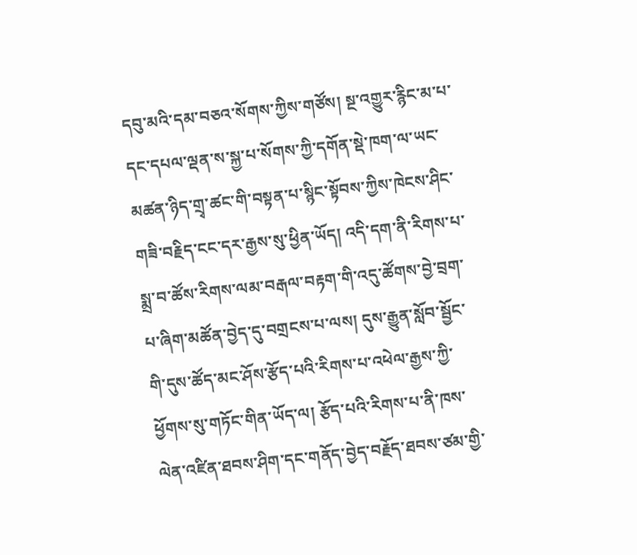དབུ་མའི་དམ་བཅའ་སོགས་ཀྱིས་གཙོས། སྔ་འགྱུར་རྙིང་མ་པ་དང་དཔལ་ལྡན་ས་སྐྱ་པ་སོགས་ཀྱི་དགོན་སྡེ་ཁག་ལ་ཡང་མཚན་ཉིད་གྲྭ་ཚང་གི་བསྟན་པ་སྙིང་སྟོབས་ཀྱིས་ཁེངས་ཤིང་གཟི་བརྗིད་ངང་དར་རྒྱས་སུ་ཕྱིན་ཡོད། འདི་དག་ནི་རིགས་པ་སྨྲ་བ་ཚོས་རིགས་ལམ་བརྒལ་བརྟག་གི་འདུ་ཚོགས་བྱེ་བྲག་པ་ཞིག་མཚོན་བྱེད་དུ་བགྲངས་པ་ལས། དུས་རྒྱུན་སློབ་སྦྱོང་གི་དུས་ཚོད་མང་ཤོས་རྩོད་པའི་རིགས་པ་འཕེལ་རྒྱས་ཀྱི་ཕྱོགས་སུ་གཏོང་གིན་ཡོད་ལ། རྩོད་པའི་རིགས་པ་ནི་ཁས་ལེན་འཛིན་ཐབས་ཤིག་དང་གནོད་བྱེད་བརྗོད་ཐབས་ཙམ་གྱི་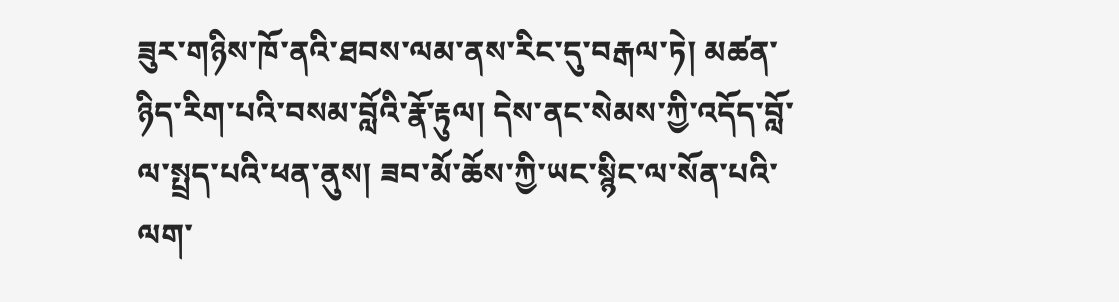ཟུར་གཉིས་ཁོ་ནའི་ཐབས་ལམ་ནས་རིང་དུ་བརྒལ་ཏེ། མཚན་ཉིད་རིག་པའི་བསམ་བློའི་རྣོ་རྟུལ། དེས་ནང་སེམས་ཀྱི་འདོད་བློ་ལ་སྤྲད་པའི་ཕན་ནུས། ཟབ་མོ་ཆོས་ཀྱི་ཡང་སྙིང་ལ་སོན་པའི་ལག་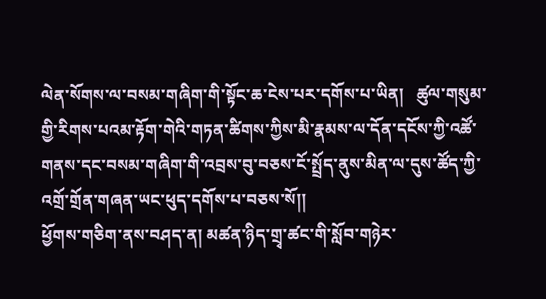ལེན་སོགས་ལ་བསམ་གཞིག་གི་སྟོང་ཆ་ངེས་པར་དགོས་པ་ཡིན།   ཚུལ་གསུམ་གྱི་རིགས་པའམ་རྟོག་གེའི་གཏན་ཚིགས་ཀྱིས་མི་རྣམས་ལ་དོན་དངོས་ཀྱི་འཚོ་གནས་དང་བསམ་གཞིག་གི་འབྲས་བུ་བཅས་ངོ་སྤྲོད་ནུས་མིན་ལ་དུས་ཚོད་ཀྱི་འགྲོ་གྲོན་གཞན་ཡང་ཕུད་དགོས་པ་བཅས་སོ།།
ཕྱོགས་གཅིག་ནས་བཤད་ན། མཚན་ཉིད་གྲྭ་ཚང་གི་སློབ་གཉེར་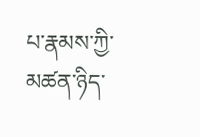པ་རྣམས་ཀྱི་མཚན་ཉིད་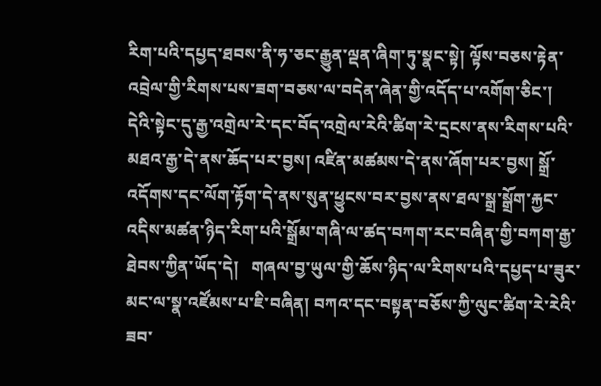རིག་པའི་དཔྱད་ཐབས་ནི་ཧ་ཅང་རྒྱུན་ལྡན་ཞིག་ཏུ་སྣང་སྟེ། ལྟོས་བཅས་རྟེན་འབྲེལ་གྱི་རིགས་པས་ཟག་བཅས་ལ་བདེན་ཞེན་གྱི་འདོད་པ་འགོག་ཅིང་། དེའི་སྟེང་དུ་རྒྱ་འགྲེལ་རེ་དང་བོད་འགྲེལ་རེའི་ཚིག་རེ་དྲངས་ནས་རིགས་པའི་མཐའ་རྒྱ་དེ་ནས་ཆོད་པར་བྱས། འཛིན་མཚམས་དེ་ནས་ཞོག་པར་བྱས། སྒྲོ་འདོགས་དང་ལོག་རྟོག་དེ་ནས་སུན་ཕྱུངས་བར་བྱས་ནས་ཐལ་སྒྲ་སྒྲོག་རྐྱང་འདིས་མཚན་ཉིད་རིག་པའི་སྒྲོམ་གཞི་ལ་ཚད་བཀག་རང་བཞིན་གྱི་བཀག་རྒྱ་ཐེབས་ཀྱིན་ཡོད་དེ།   གཞལ་བྱ་ཡུལ་གྱི་ཆོས་ཉིད་ལ་རིགས་པའི་དཔྱད་པ་ཟུར་མང་ལ་སྣ་འཛོམས་པ་ཇི་བཞིན། བཀའ་དང་བསྟན་བཅོས་ཀྱི་ལུང་ཚིག་རེ་རེའི་ཟབ་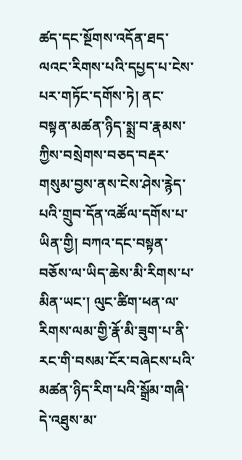ཚད་དང་སྔོགས་འདོན་ཐད་ལའང་རིགས་པའི་དཔྱད་པ་ངེས་པར་གཏོང་དགོས་ཏེ། ནང་བསྟན་མཚན་ཉིད་སྨྲ་བ་རྣམས་ཀྱིས་བསྲེགས་བཅད་བརྡར་གསུམ་བྱས་ནས་ངེས་ཤེས་རྙེད་པའི་གྲུབ་དོན་འཚོལ་དགོས་པ་ཡིན་གྱི། བཀའ་དང་བསྟན་བཅོས་ལ་ཡིད་ཆེས་མི་རིགས་པ་མིན་ཡང་། ལུང་ཚིག་ཕན་ལ་རིགས་ལམ་གྱི་རྣོ་མི་ཟུག་པ་ནི་རང་གི་བསམ་ངོར་བཞེངས་པའི་མཚན་ཉིད་རིག་པའི་སྒྲོམ་གཞི་དེ་འཐུས་མ་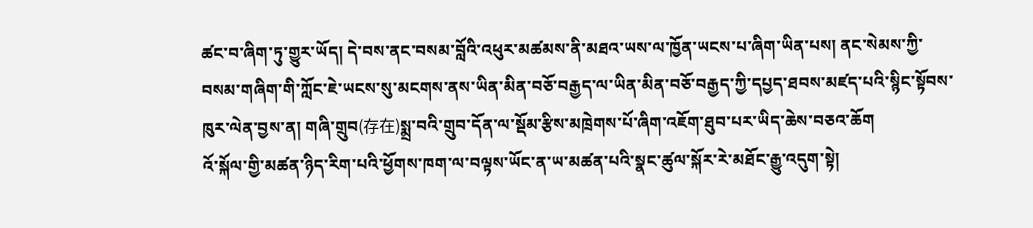ཚང་བ་ཞིག་ཏུ་གྱུར་ཡོད། དེ་བས་ནང་བསམ་བློའི་འཕུར་མཚམས་ནི་མཐའ་ཡས་ལ་ཁྱོན་ཡངས་པ་ཞིག་ཡིན་པས། ནང་སེམས་ཀྱི་བསམ་གཞིག་གི་ཀློང་ཇེ་ཡངས་སུ་མངགས་ནས་ཡིན་མིན་བཅོ་བརྒྱད་ལ་ཡིན་མིན་བཅོ་བརྒྱད་ཀྱི་དཔྱད་ཐབས་མཛད་པའི་སྙིང་སྟོབས་ཁུར་ལེན་བྱས་ན། གཞི་གྲུབ(存在)སྨྲ་བའི་གྲུབ་དོན་ལ་སྡོམ་རྩིས་མཁྲེགས་པོ་ཞིག་འཇོག་ཐུབ་པར་ཡིད་ཆེས་བཅའ་ཆོག
འོ་སྐོལ་གྱི་མཚན་ཉིད་རིག་པའི་ཕྱོགས་ཁག་ལ་བལྟས་ཡོང་ན་ཡ་མཚན་པའི་སྣང་ཚུལ་སྐོར་རེ་མཐོང་རྒྱུ་འདུག་སྟེ།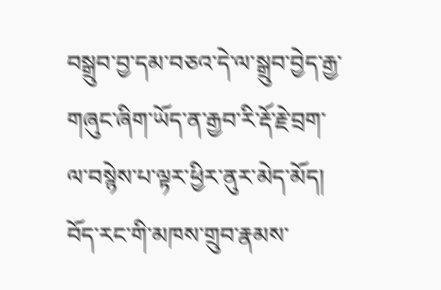བསྒྲུབ་བྱ་དམ་བཅའ་དེ་ལ་སྒྲུབ་བྱེད་རྒྱ་གཞུང་ཞིག་ཡོད་ན་རྒྱབ་རི་རྡོ་རྗེ་བྲག་ལ་བསྙེས་པ་ལྟར་ཕྱིར་ནུར་མེད་མོད། བོད་རང་གི་མཁས་གྲུབ་རྣམས་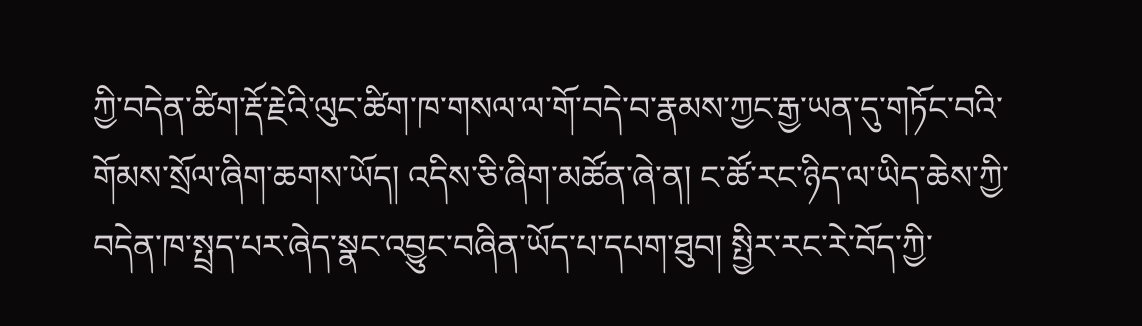ཀྱི་བདེན་ཚིག་རྡོ་རྗེའི་ལུང་ཚིག་ཁ་གསལ་ལ་གོ་བདེ་བ་རྣམས་ཀྱང་རྒྱ་ཡན་དུ་གཏོང་བའི་གོམས་སྲོལ་ཞིག་ཆགས་ཡོད། འདིས་ཅི་ཞིག་མཚོན་ཞེ་ན། ང་ཚོ་རང་ཉིད་ལ་ཡིད་ཆེས་ཀྱི་བདེན་ཁ་སྤྲད་པར་ཞེད་སྣང་འབྱུང་བཞིན་ཡོད་པ་དཔག་ཐུབ། སྤྱིར་རང་རེ་བོད་ཀྱི་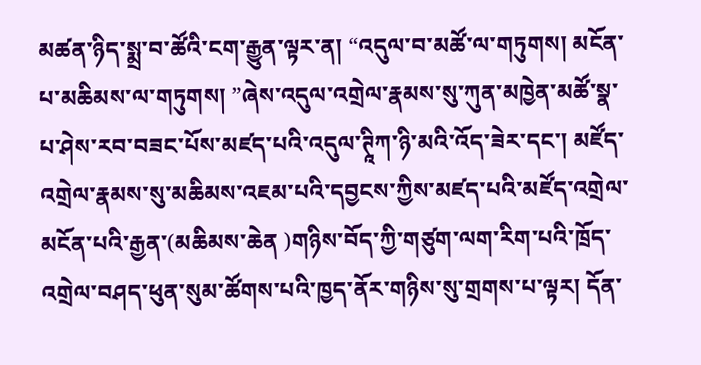མཚན་ཉིད་སྨྲ་བ་ཚོའི་ངག་རྒྱུན་ལྟར་ན། “འདུལ་བ་མཚོ་ལ་གཏུགས། མངོན་པ་མཆིམས་ལ་གཏུགས། ”ཞེས་འདུལ་འགྲེལ་རྣམས་སུ་ཀུན་མཁྱེན་མཚོ་སྣ་པ་ཤེས་རབ་བཟང་པོས་མཛད་པའི་འདུལ་ཊཱིཀ་ཉི་མའི་འོད་ཟེར་དང་། མཛོད་འགྲེལ་རྣམས་སུ་མཆིམས་འཇམ་པའི་དབྱངས་ཀྱིས་མཛད་པའི་མཛོད་འགྲེལ་མངོན་པའི་རྒྱན་(མཆིམས་ཆེན )གཉིས་བོད་ཀྱི་གཙུག་ལག་རིག་པའི་ཁྲོད་འགྲེལ་བཤད་ཕུན་སུམ་ཚོགས་པའི་ཁྱད་ནོར་གཉིས་སུ་གྲགས་པ་ལྟར། དོན་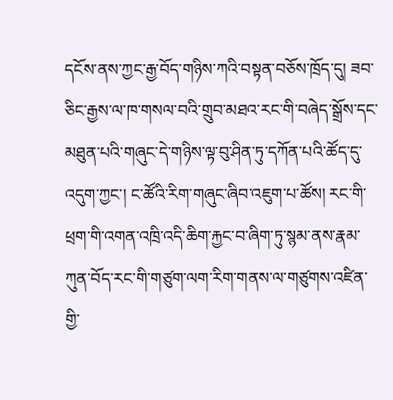དངོས་ནས་ཀྱང་རྒྱ་བོད་གཉིས་ཀའི་བསྟན་བཅོས་ཁྲོད་དུ། ཟབ་ཅིང་རྒྱས་ལ་ཁ་གསལ་བའི་གྲུབ་མཐའ་རང་གི་བཞེད་སྒྲོས་དང་མཐུན་པའི་གཞུང་དེ་གཉིས་ལྟ་བུ་ཤིན་ཏུ་དཀོན་པའི་ཚོད་དུ་འདུག་ཀྱང་། ང་ཚོའི་རིག་གཞུང་ཞིབ་འཇུག་པ་ཚོས། རང་གི་ཕྲག་གི་འགན་འཁྲི་འདི་ཆིག་རྐྱང་བ་ཞིག་ཏུ་སྙམ་ནས་རྣམ་ཀུན་བོད་རང་གི་གཙུག་ལག་རིག་གནས་ལ་གཙུགས་འཛིན་གྱི་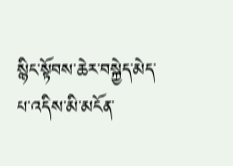སྙིང་སྟོབས་ཆེར་བསྐྱེད་མེད་པ་འདིས་མི་མངོན་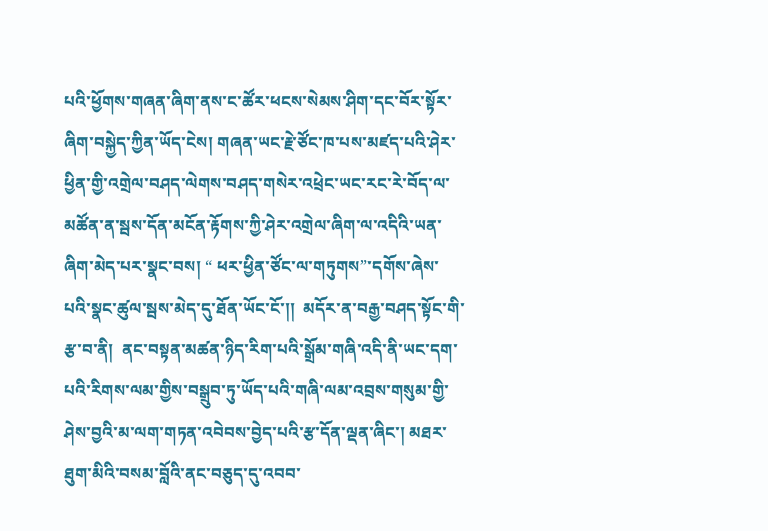པའི་ཕྱོགས་གཞན་ཞིག་ནས་ང་ཚོར་ཕངས་སེམས་ཤིག་དང་བོར་སྟོར་ཞིག་བསྐྱེད་ཀྱིན་ཡོད་ངེས། གཞན་ཡང་རྗེ་ཙོང་ཁ་པས་མཛད་པའི་ཤེར་ཕྱིན་གྱི་འགྲེལ་བཤད་ལེགས་བཤད་གསེར་འཕྲེང་ཡང་རང་རེ་བོད་ལ་མཚོན་ན་སྦས་དོན་མངོན་རྟོགས་ཀྱི་ཤེར་འགྲེལ་ཞིག་ལ་འདིའི་ཡན་ཞིག་མེད་པར་སྣང་བས། “ ཕར་ཕྱིན་ཙོང་ལ་གཏུགས”་དགོས་ཞེས་པའི་སྣང་ཚུལ་སྦས་མེད་དུ་ཐོན་ཡོང་ངོ་།།  མདོར་ན་བརྒྱ་བཤད་སྟོང་གི་རྩ་བ་ནི།  ནང་བསྟན་མཚན་ཉིད་རིག་པའི་སྒྲོམ་གཞི་འདི་ནི་ཡང་དག་པའི་རིགས་ལམ་གྱིས་བསྒྲུབ་ཏུ་ཡོད་པའི་གཞི་ལམ་འབྲས་གསུམ་གྱི་ཤེས་བྱའི་མ་ལག་གཏན་འབེབས་བྱེད་པའི་རྩ་དོན་ལྡན་ཞིང་། མཐར་ཐུག་མིའི་བསམ་བློའི་ནང་བཅུད་དུ་འབབ་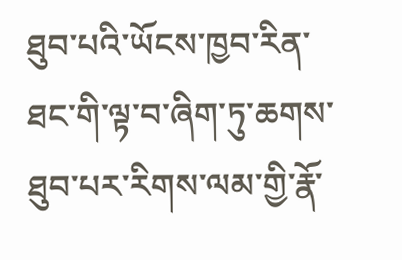ཐུབ་པའི་ཡོངས་ཁྱབ་རིན་ཐང་གི་ལྟ་བ་ཞིག་ཏུ་ཆགས་ཐུབ་པར་རིགས་ལམ་གྱི་རྣོ་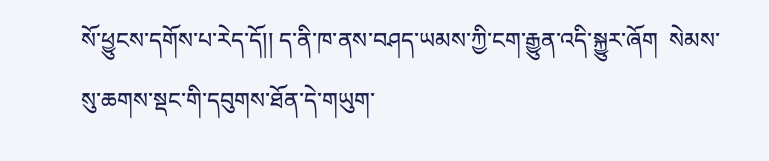སོ་ཕྱུངས་དགོས་པ་རེད་དོ།། ད་ནི་ཁ་ནས་བཤད་ཡམས་ཀྱི་ངག་རྒྱུན་འདི་སྐྱུར་ཞོག  སེམས་སུ་ཆགས་སྡང་གི་དབུགས་ཐོན་དེ་གཡུག་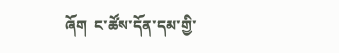ཞོག  ང་ཚོས་དོན་དམ་གྱི་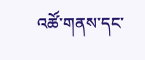འཚོ་གནས་དང་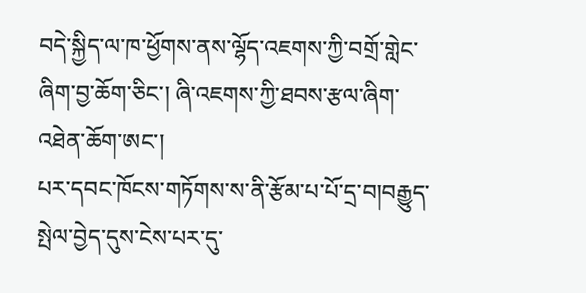བདེ་སྐྱིད་ལ་ཁ་ཕྱོགས་ནས་ལྷོད་འཇགས་ཀྱི་བགྲོ་གླེང་ཞིག་བྱ་ཆོག་ཅིང་། ཞི་འཇགས་ཀྱི་ཐབས་རྩལ་ཞིག་འཐེན་ཆོག་ཨང་།
པར་དབང་ཁོངས་གཏོགས་ས་ནི་རྩོམ་པ་པོ་དྲ་བ།བརྒྱུད་སྤེལ་བྱེད་དུས་ངེས་པར་དུ་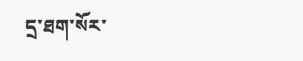དྲ་ཐག་སོར་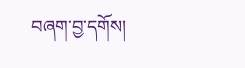བཞག་བྱ་དགོས།